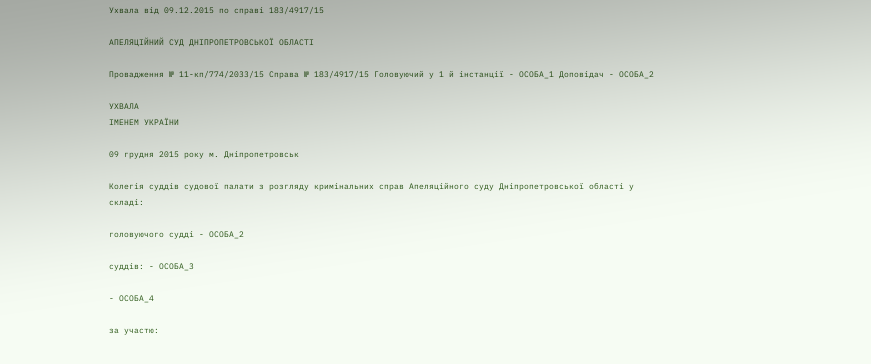Ухвала від 09.12.2015 по справі 183/4917/15

АПЕЛЯЦІЙНИЙ СУД ДНІПРОПЕТРОВСЬКОЇ ОБЛАСТІ

Провадження № 11-кп/774/2033/15 Справа № 183/4917/15 Головуючий у 1 й інстанції - ОСОБА_1 Доповідач - ОСОБА_2

УХВАЛА
ІМЕНЕМ УКРАЇНИ

09 грудня 2015 року м. Дніпропетровськ

Колегія суддів судової палати з розгляду кримінальних справ Апеляційного суду Дніпропетровської області у складі:

головуючого судді - ОСОБА_2

суддів: - ОСОБА_3

- ОСОБА_4

за участю: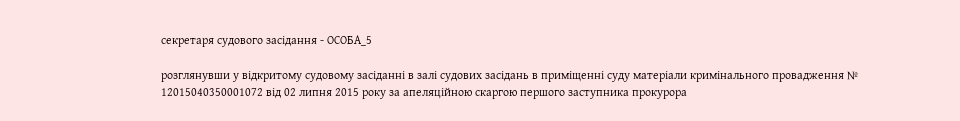секретаря судового засідання - ОСОБА_5

розглянувши у відкритому судовому засіданні в залі судових засідань в приміщенні суду матеріали кримінального провадження № 12015040350001072 від 02 липня 2015 року за апеляційною скаргою першого заступника прокурора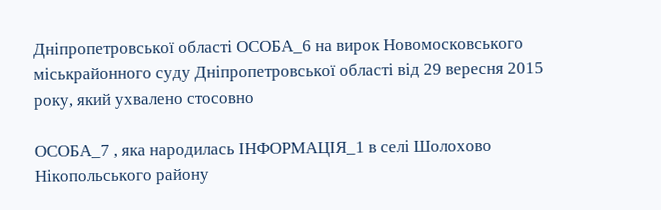Дніпропетровської області ОСОБА_6 на вирок Новомосковського міськрайонного суду Дніпропетровської області від 29 вересня 2015 року, який ухвалено стосовно

ОСОБА_7 , яка народилась ІНФОРМАЦІЯ_1 в селі Шолохово Нікопольського району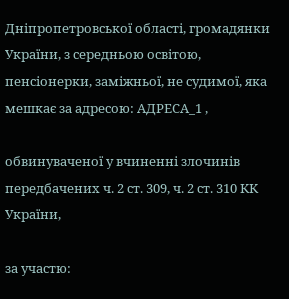Дніпропетровської області, громадянки України, з середньою освітою, пенсіонерки, заміжньої, не судимої, яка мешкає за адресою: АДРЕСА_1 ,

обвинуваченої у вчиненні злочинів передбачених ч. 2 ст. 309, ч. 2 ст. 310 КК України,

за участю: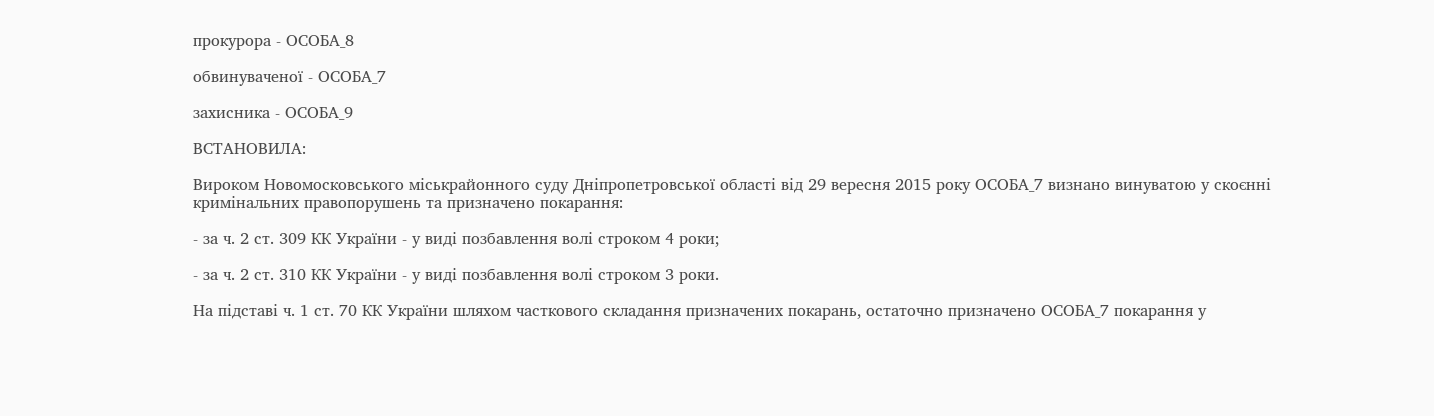прокурора - ОСОБА_8

обвинуваченої - ОСОБА_7

захисника - ОСОБА_9

ВСТАНОВИЛА:

Вироком Новомосковського міськрайонного суду Дніпропетровської області від 29 вересня 2015 року ОСОБА_7 визнано винуватою у скоєнні кримінальних правопорушень та призначено покарання:

- за ч. 2 ст. 309 КК України - у виді позбавлення волі строком 4 роки;

- за ч. 2 ст. 310 КК України - у виді позбавлення волі строком 3 роки.

На підставі ч. 1 ст. 70 КК України шляхом часткового складання призначених покарань, остаточно призначено ОСОБА_7 покарання у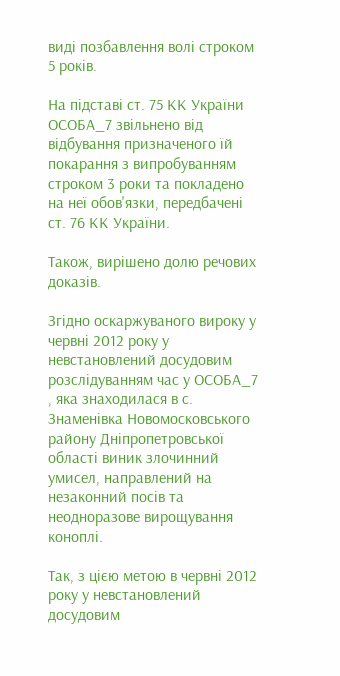виді позбавлення волі строком 5 років.

На підставі ст. 75 КК України ОСОБА_7 звільнено від відбування призначеного їй покарання з випробуванням строком 3 роки та покладено на неї обов'язки, передбачені ст. 76 КК України.

Також, вирішено долю речових доказів.

Згідно оскаржуваного вироку у червні 2012 року у невстановлений досудовим розслідуванням час у ОСОБА_7 , яка знаходилася в с. Знаменівка Новомосковського району Дніпропетровської області виник злочинний умисел, направлений на незаконний посів та неодноразове вирощування коноплі.

Так, з цією метою в червні 2012 року у невстановлений досудовим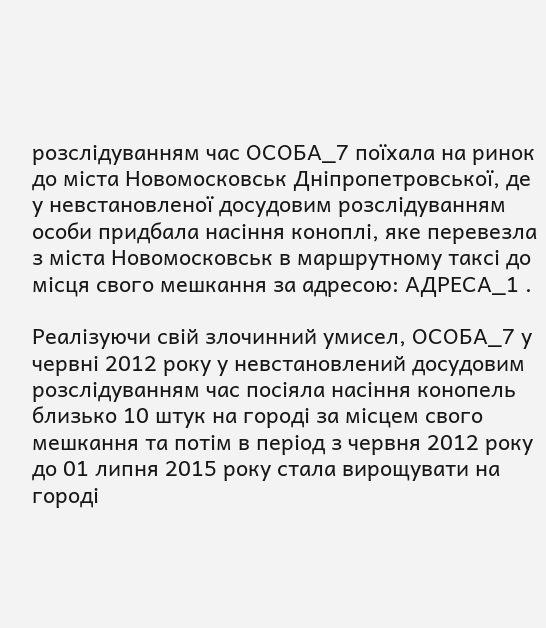розслідуванням час ОСОБА_7 поїхала на ринок до міста Новомосковськ Дніпропетровської, де у невстановленої досудовим розслідуванням особи придбала насіння коноплі, яке перевезла з міста Новомосковськ в маршрутному таксі до місця свого мешкання за адресою: АДРЕСА_1 .

Реалізуючи свій злочинний умисел, ОСОБА_7 у червні 2012 року у невстановлений досудовим розслідуванням час посіяла насіння конопель близько 10 штук на городі за місцем свого мешкання та потім в період з червня 2012 року до 01 липня 2015 року стала вирощувати на городі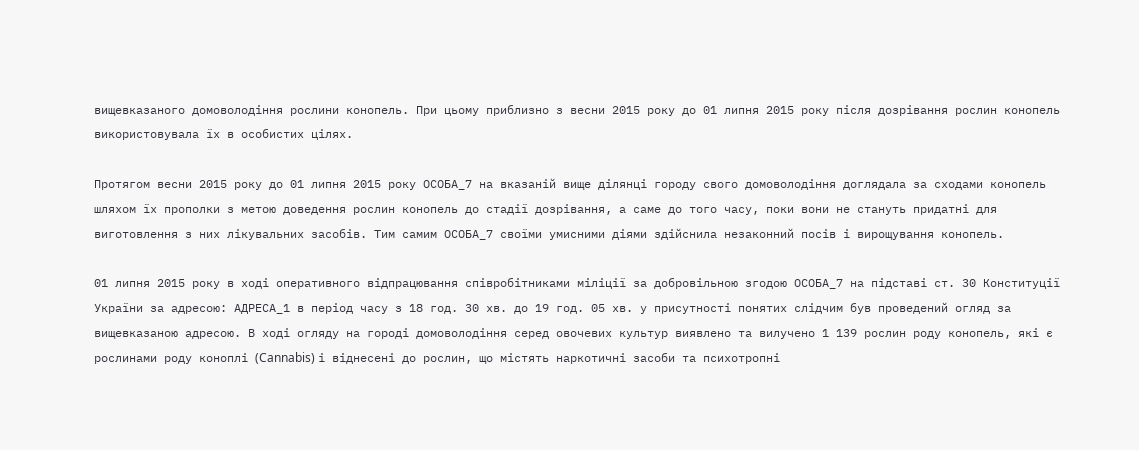вищевказаного домоволодіння рослини конопель. При цьому приблизно з весни 2015 року до 01 липня 2015 року після дозрівання рослин конопель використовувала їх в особистих цілях.

Протягом весни 2015 року до 01 липня 2015 року ОСОБА_7 на вказаній вище ділянці городу свого домоволодіння доглядала за сходами конопель шляхом їх прополки з метою доведення рослин конопель до стадії дозрівання, а саме до того часу, поки вони не стануть придатні для виготовлення з них лікувальних засобів. Тим самим ОСОБА_7 своїми умисними діями здійснила незаконний посів і вирощування конопель.

01 липня 2015 року в ході оперативного відпрацювання співробітниками міліції за добровільною згодою ОСОБА_7 на підставі ст. 30 Конституції України за адресою: АДРЕСА_1 в період часу з 18 год. 30 хв. до 19 год. 05 хв. у присутності понятих слідчим був проведений огляд за вищевказаною адресою. В ході огляду на городі домоволодіння серед овочевих культур виявлено та вилучено 1 139 рослин роду конопель, які є рослинами роду коноплі (Cannabis) і віднесені до рослин, що містять наркотичні засоби та психотропні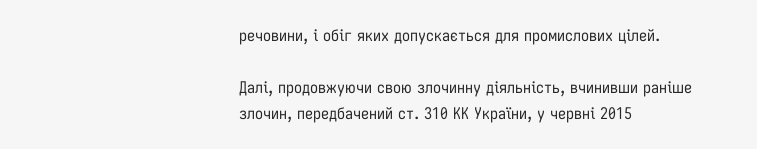речовини, і обіг яких допускається для промислових цілей.

Далі, продовжуючи свою злочинну діяльність, вчинивши раніше злочин, передбачений ст. 310 КК України, у червні 2015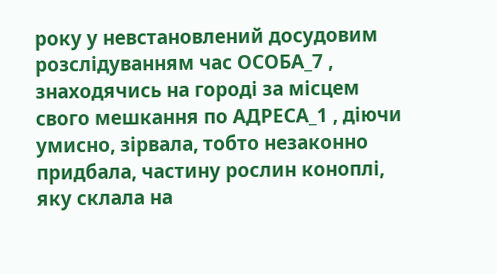року у невстановлений досудовим розслідуванням час ОСОБА_7 , знаходячись на городі за місцем свого мешкання по АДРЕСА_1 , діючи умисно, зірвала, тобто незаконно придбала, частину рослин коноплі, яку склала на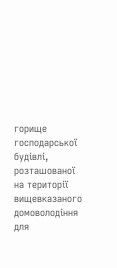горище господарської будівлі, розташованої на території вищевказаного домоволодіння для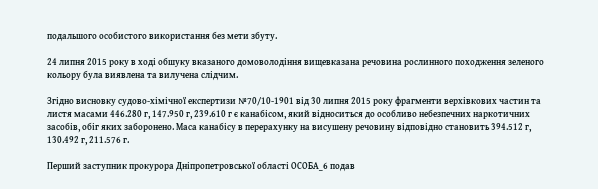подальшого особистого використання без мети збуту.

24 липня 2015 року в ході обшуку вказаного домоволодіння вищевказана речовина рослинного походження зеленого кольору була виявлена та вилучена слідчим.

Згідно висновку судово-хімічної експертизи №70/10-1901 від 30 липня 2015 року фрагменти верхівкових частин та листя масами 446.280 г, 147.950 г, 239.610 г є канабісом, який відноситься до особливо небезпечних наркотичних засобів, обіг яких заборонено. Маса канабісу в перерахунку на висушену речовину відповідно становить 394.512 г, 130.492 г, 211.576 г.

Перший заступник прокурора Дніпропетровської області ОСОБА_6 подав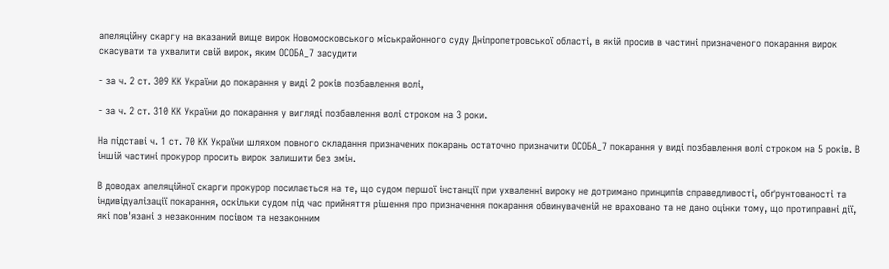апеляційну скаргу на вказаний вище вирок Новомосковського міськрайонного суду Дніпропетровської області, в якій просив в частині призначеного покарання вирок скасувати та ухвалити свій вирок, яким ОСОБА_7 засудити

- за ч. 2 ст. 309 КК України до покарання у виді 2 років позбавлення волі,

- за ч. 2 ст. 310 КК України до покарання у вигляді позбавлення волі строком на 3 роки.

На підставі ч. 1 ст. 70 КК України шляхом повного складання призначених покарань остаточно призначити ОСОБА_7 покарання у виді позбавлення волі строком на 5 років. В іншій частині прокурор просить вирок залишити без змін.

В доводах апеляційної скарги прокурор посилається на те, що судом першої інстанції при ухваленні вироку не дотримано принципів справедливості, обґрунтованості та індивідуалізації покарання, оскільки судом під час прийняття рішення про призначення покарання обвинуваченій не враховано та не дано оцінки тому, що протиправні дії, які пов'язані з незаконним посівом та незаконним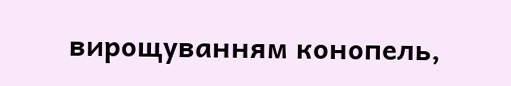вирощуванням конопель,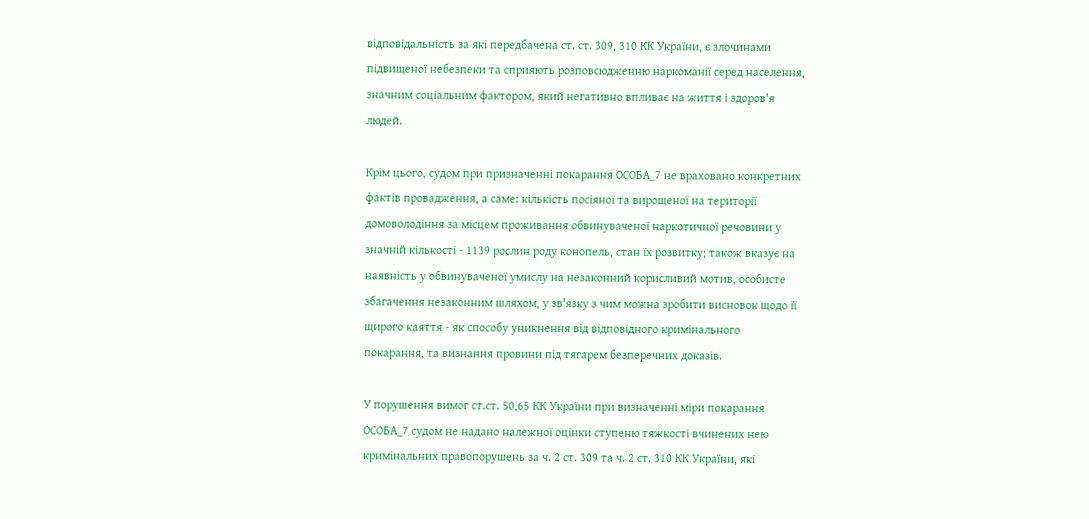відповідальність за які передбачена ст. ст. 309, 310 КК України, є злочинами підвищеної небезпеки та сприяють розповсюдженню наркоманії серед населення, значним соціальним фактором, який негативно впливає на життя і здоров'я людей.

Крім цього, судом при призначенні покарання ОСОБА_7 не враховано конкретних фактів провадження, а саме: кількість посіяної та вирощеної на території домоволодіння за місцем проживання обвинуваченої наркотичної речовини у значній кількості - 1139 рослин роду конопель, стан їх розвитку; також вказує на наявність у обвинуваченої умислу на незаконний корисливий мотив, особисте збагачення незаконним шляхом, у зв'язку з чим можна зробити висновок щодо її щирого каяття - як способу уникнення від відповідного кримінального покарання, та визнання провини під тягарем безперечних доказів.

У порушення вимог ст.ст. 50,65 КК України при визначенні міри покарання ОСОБА_7 судом не надано належної оцінки ступеню тяжкості вчинених нею кримінальних правопорушень за ч. 2 ст. 309 та ч. 2 ст. 310 КК України, які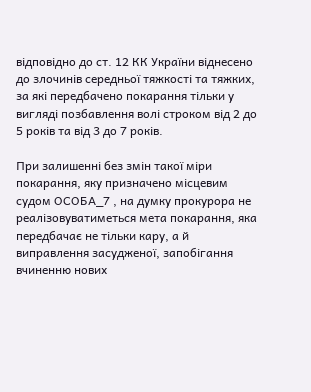відповідно до ст. 12 КК України віднесено до злочинів середньої тяжкості та тяжких, за які передбачено покарання тільки у вигляді позбавлення волі строком від 2 до 5 років та від 3 до 7 років.

При залишенні без змін такої міри покарання, яку призначено місцевим судом ОСОБА_7 , на думку прокурора не реалізовуватиметься мета покарання, яка передбачає не тільки кару, а й виправлення засудженої, запобігання вчиненню нових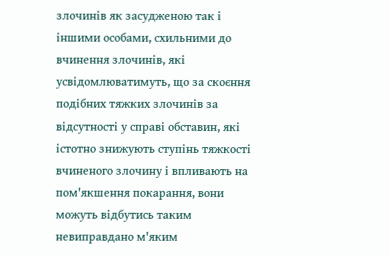злочинів як засудженою так і іншими особами, схильними до вчинення злочинів, які усвідомлюватимуть, що за скоєння подібних тяжких злочинів за відсутності у справі обставин, які істотно знижують ступінь тяжкості вчиненого злочину і впливають на пом'якшення покарання, вони можуть відбутись таким невиправдано м'яким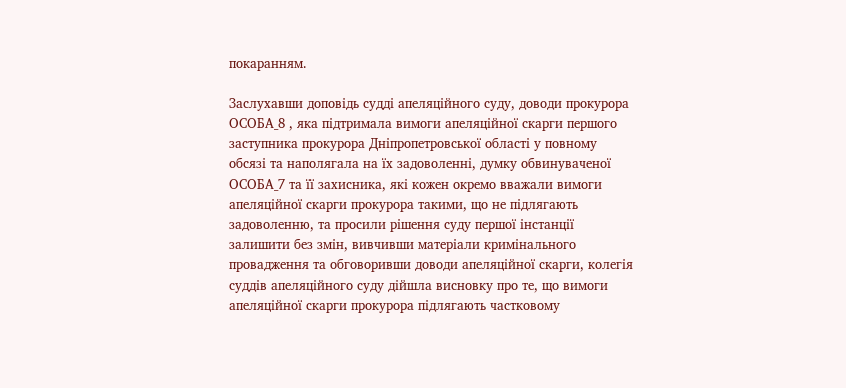покаранням.

Заслухавши доповідь судді апеляційного суду, доводи прокурора ОСОБА_8 , яка підтримала вимоги апеляційної скарги першого заступника прокурора Дніпропетровської області у повному обсязі та наполягала на їх задоволенні, думку обвинуваченої ОСОБА_7 та її захисника, які кожен окремо вважали вимоги апеляційної скарги прокурора такими, що не підлягають задоволенню, та просили рішення суду першої інстанції залишити без змін, вивчивши матеріали кримінального провадження та обговоривши доводи апеляційної скарги, колегія суддів апеляційного суду дійшла висновку про те, що вимоги апеляційної скарги прокурора підлягають частковому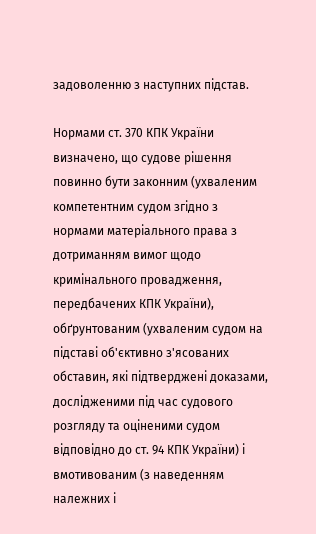задоволенню з наступних підстав.

Нормами ст. 370 КПК України визначено, що судове рішення повинно бути законним (ухваленим компетентним судом згідно з нормами матеріального права з дотриманням вимог щодо кримінального провадження, передбачених КПК України), обґрунтованим (ухваленим судом на підставі об'єктивно з'ясованих обставин, які підтверджені доказами, дослідженими під час судового розгляду та оціненими судом відповідно до ст. 94 КПК України) і вмотивованим (з наведенням належних і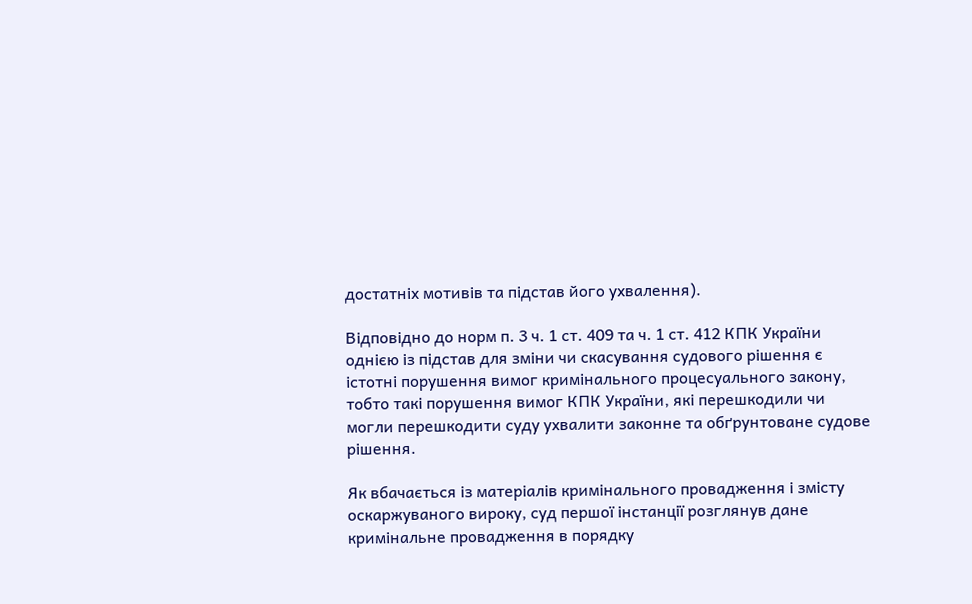достатніх мотивів та підстав його ухвалення).

Відповідно до норм п. 3 ч. 1 ст. 409 та ч. 1 ст. 412 КПК України однією із підстав для зміни чи скасування судового рішення є істотні порушення вимог кримінального процесуального закону, тобто такі порушення вимог КПК України, які перешкодили чи могли перешкодити суду ухвалити законне та обґрунтоване судове рішення.

Як вбачається із матеріалів кримінального провадження і змісту оскаржуваного вироку, суд першої інстанції розглянув дане кримінальне провадження в порядку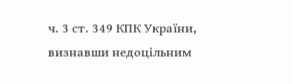ч. 3 ст. 349 КПК України, визнавши недоцільним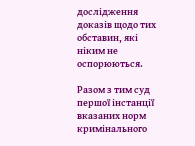дослідження доказів щодо тих обставин, які ніким не оспорюються.

Разом з тим суд першої інстанції вказаних норм кримінального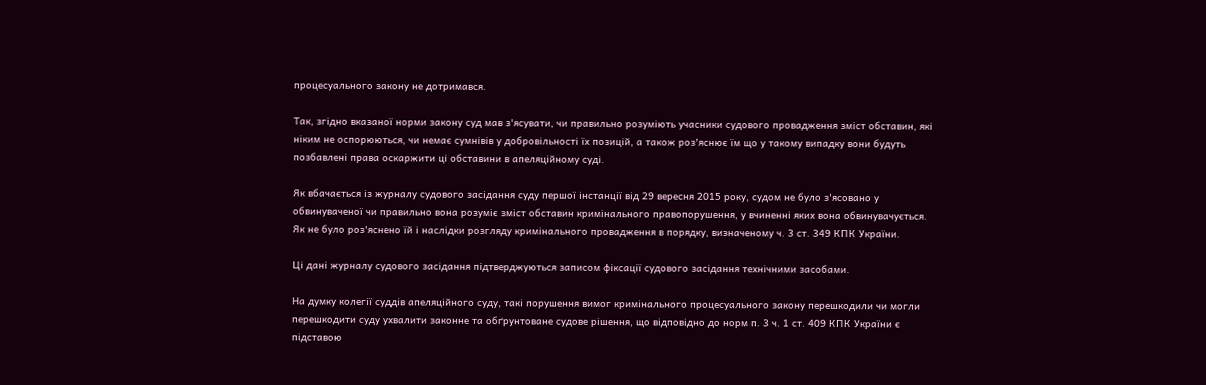процесуального закону не дотримався.

Так, згідно вказаної норми закону суд мав з'ясувати, чи правильно розуміють учасники судового провадження зміст обставин, які ніким не оспорюються, чи немає сумнівів у добровільності їх позицій, а також роз'яснює їм що у такому випадку вони будуть позбавлені права оскаржити ці обставини в апеляційному суді.

Як вбачається із журналу судового засідання суду першої інстанції від 29 вересня 2015 року, судом не було з'ясовано у обвинуваченої чи правильно вона розуміє зміст обставин кримінального правопорушення, у вчиненні яких вона обвинувачується. Як не було роз'яснено їй і наслідки розгляду кримінального провадження в порядку, визначеному ч. 3 ст. 349 КПК України.

Ці дані журналу судового засідання підтверджуються записом фіксації судового засідання технічними засобами.

На думку колегії суддів апеляційного суду, такі порушення вимог кримінального процесуального закону перешкодили чи могли перешкодити суду ухвалити законне та обґрунтоване судове рішення, що відповідно до норм п. 3 ч. 1 ст. 409 КПК України є підставою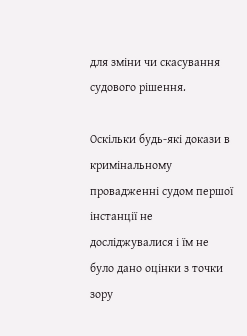для зміни чи скасування судового рішення.

Оскільки будь-які докази в кримінальному провадженні судом першої інстанції не досліджувалися і їм не було дано оцінки з точки зору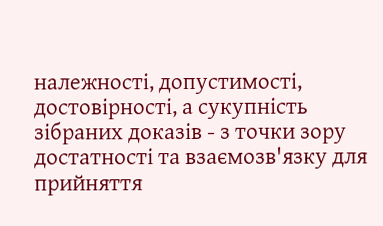належності, допустимості, достовірності, а сукупність зібраних доказів - з точки зору достатності та взаємозв'язку для прийняття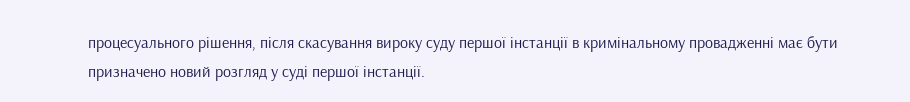процесуального рішення, після скасування вироку суду першої інстанції в кримінальному провадженні має бути призначено новий розгляд у суді першої інстанції.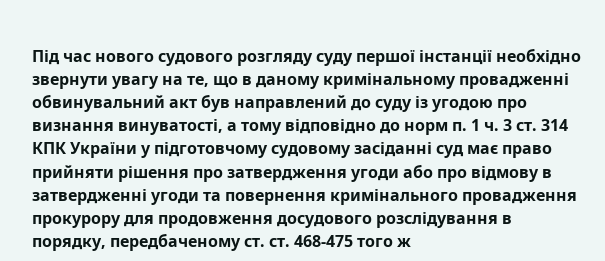Під час нового судового розгляду суду першої інстанції необхідно звернути увагу на те, що в даному кримінальному провадженні обвинувальний акт був направлений до суду із угодою про визнання винуватості, а тому відповідно до норм п. 1 ч. 3 ст. 314 КПК України у підготовчому судовому засіданні суд має право прийняти рішення про затвердження угоди або про відмову в затвердженні угоди та повернення кримінального провадження прокурору для продовження досудового розслідування в порядку, передбаченому ст. ст. 468-475 того ж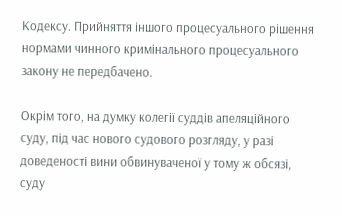Кодексу. Прийняття іншого процесуального рішення нормами чинного кримінального процесуального закону не передбачено.

Окрім того, на думку колегії суддів апеляційного суду, під час нового судового розгляду, у разі доведеності вини обвинуваченої у тому ж обсязі, суду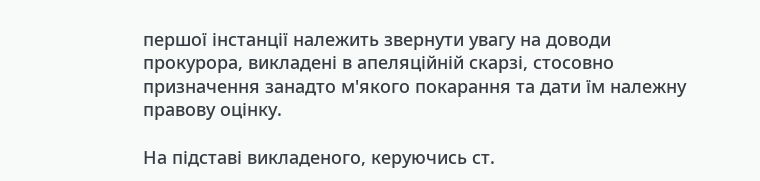першої інстанції належить звернути увагу на доводи прокурора, викладені в апеляційній скарзі, стосовно призначення занадто м'якого покарання та дати їм належну правову оцінку.

На підставі викладеного, керуючись ст.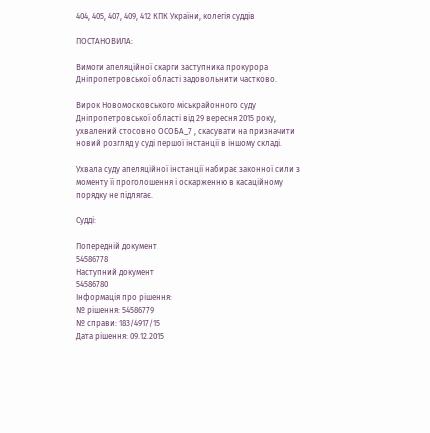404, 405, 407, 409, 412 КПК України, колегія суддів

ПОСТАНОВИЛА:

Вимоги апеляційної скарги заступника прокурора Дніпропетровської області задовольнити частково.

Вирок Новомосковського міськрайонного суду Дніпропетровської області від 29 вересня 2015 року, ухвалений стосовно ОСОБА_7 , скасувати на призначити новий розгляд у суді першої інстанції в іншому складі.

Ухвала суду апеляційної інстанції набирає законної сили з моменту її проголошення і оскарженню в касаційному порядку не підлягає.

Судді:

Попередній документ
54586778
Наступний документ
54586780
Інформація про рішення:
№ рішення: 54586779
№ справи: 183/4917/15
Дата рішення: 09.12.2015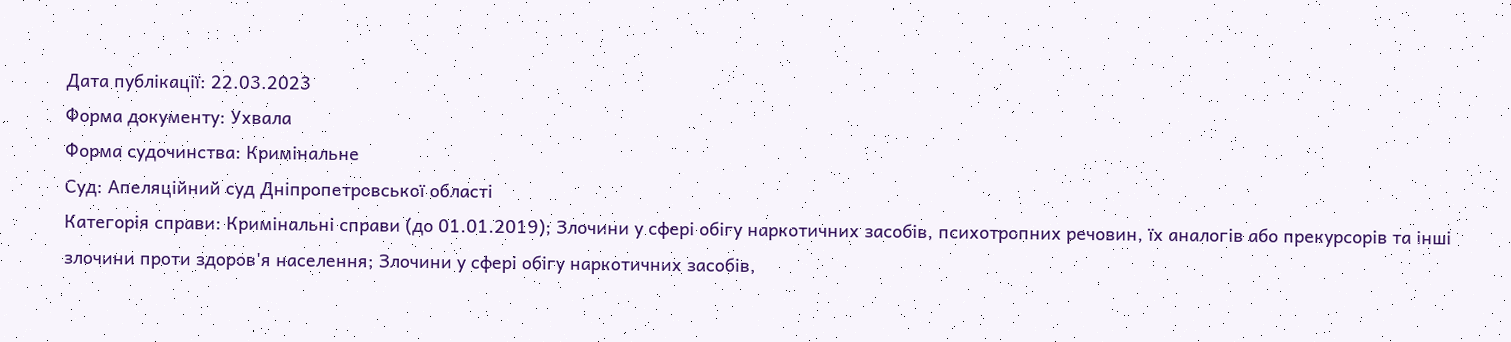Дата публікації: 22.03.2023
Форма документу: Ухвала
Форма судочинства: Кримінальне
Суд: Апеляційний суд Дніпропетровської області
Категорія справи: Кримінальні справи (до 01.01.2019); Злочини у сфері обігу наркотичних засобів, психотропних речовин, їх аналогів або прекурсорів та інші злочини проти здоров'я населення; Злочини у сфері обігу наркотичних засобів,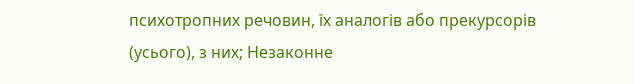психотропних речовин, їх аналогів або прекурсорів (усього), з них; Незаконне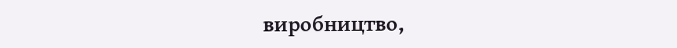виробництво,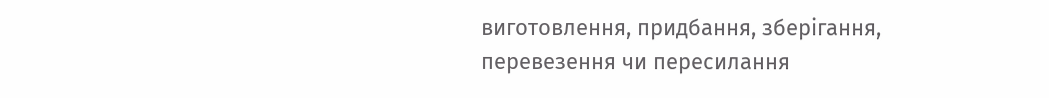виготовлення, придбання, зберігання, перевезення чи пересилання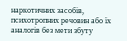наркотичних засобів, психотропних речовин або їх аналогів без мети збуту